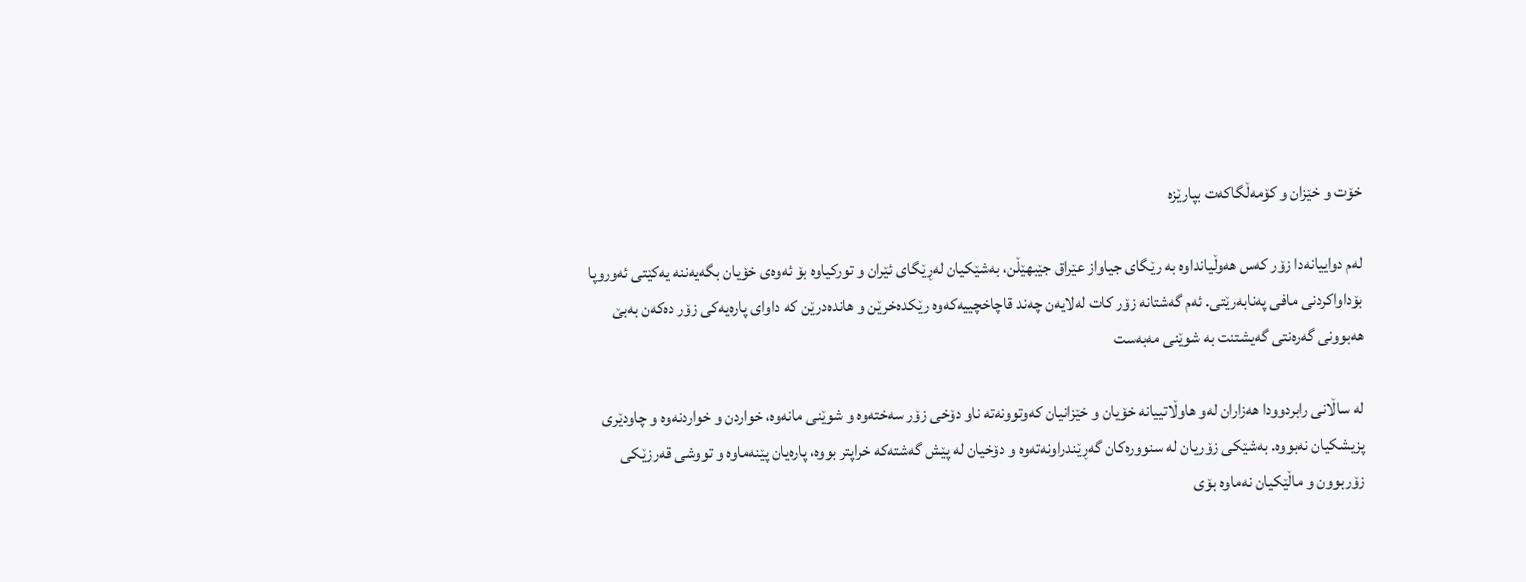خۆت و خێزان و کۆمەڵگاکەت بپارێزە

لەم دواییانەدا زۆر کەس هەوڵیانداوە بە رێگای جیاواز عێراق جێبهێڵن، بەشێکیان لەڕێگای ئێران و تورکیاوە بۆ ئەوەی خۆیان بگەیەننە یەکێتی ئەوروپا بۆداواکردنی مافی پەنابەرێتی. ئەم گەشتانە زۆر کات لەلایەن چەند قاچاخچییەکەوە رێکدەخرێن و هاندەدرێن کە داوای پارەیەکی زۆر دەکەن بەبێ هەبوونی گەرەنتی گەیشتنت بە شوێنی مەبەست

لە ساڵانی رابردوودا هەزاران لەو هاوڵاتییانە خۆیان و خێزانیان کەوتوونەتە ناو دۆخی زۆر سەختەوە و شوێنی مانەوە، خواردن و خواردنەوە و چاودێری پزیشکیان نەبووە. بەشێکی زۆریان لە سنوورەکان گەڕێندراونەتەوە و دۆخیان لە پێش گەشتەکە خراپتر بووە، پارەیان پێنەماوە و تووشی قەرزێکی زۆربوون و ماڵێکیان نەماوە بۆی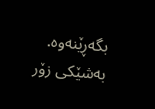بگەڕێنەوە. بەشێکی زۆر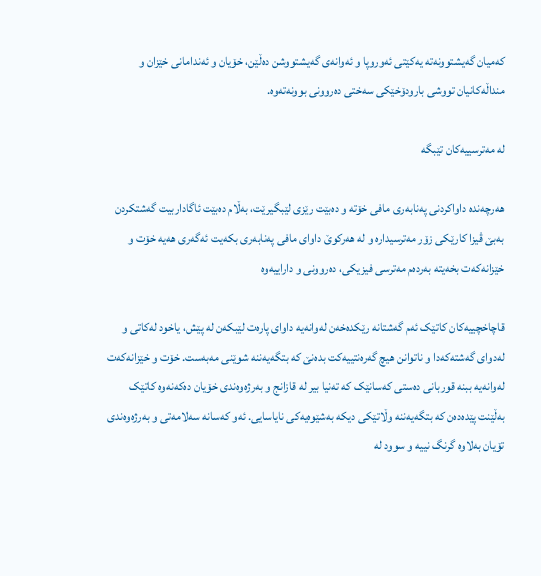کەمیان گەیشتوونەتە یەکێتی ئەوروپا و ئەوانەی گەیشتووشن دەڵێن، خۆیان و ئەندامانی خێزان و منداڵەکانیان تووشی بارودۆخێکی سەختی دەروونی بوونەتەوە.

لە مەترسییەکان تێبگە

هەرچەندە داواکردنی پەنابەری مافی خۆتە و دەبێت رێزی لێبگیرێت، بەڵام دەبێت ئاگاداربیت گەشتکردن بەبێ ڤیزا کارێکی زۆر مەترسیدارە و لە هەرکوێ داوای مافی پەنابەری بکەیت ئەگەری هەیە خۆت و خێزانەکەت بخەیتە بەردەم مەترسی فیزیکی، دەروونی و داراییەوە

قاچاخچییەکان کاتێک ئەم گەشتانە رێکدەخەن لەوانەیە داوای پارەت لێبکەن لە پێش، یاخود لەکاتی و لەدوای گەشتەکەدا و ناتوانن هیچ گەرەنتییەکت بدەنێ کە بتگەیەننە شوێنی مەبەست. خۆت و خێزانەکەت لەوانەیە ببنە قوربانی دەستی کەسانێک کە تەنیا بیر لە قازانج و بەرژەوەندی خۆیان دەکەنەوە کاتێک بەڵێنت پێدەدەن کە بتگەیەننە وڵاتێکی دیکە بەشێوەیەکی نایاسایی. ئەو کەسانە سەلامەتی و بەرژەوەندی تۆیان بەلاوە گرنگ نییە و سوود لە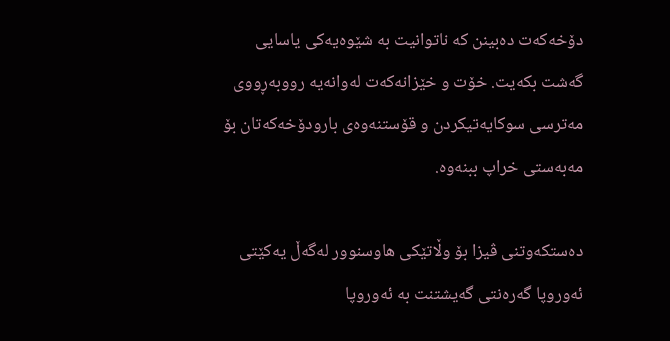دۆخەکەت دەبینن کە ناتوانیت بە شێوەیەکی یاسایی گەشت بکەیت. خۆت و خێزانەکەت لەوانەیە رووبەڕووی مەترسی سوکایەتیکردن و قۆستنەوەی بارودۆخەکەتان بۆ مەبەستی خراپ ببنەوە.

دەستکەوتنی ڤیزا بۆ وڵاتێکی هاوسنوور لەگەڵ یەکێتی ئەوروپا گەرەنتی گەیشتنت بە ئەوروپا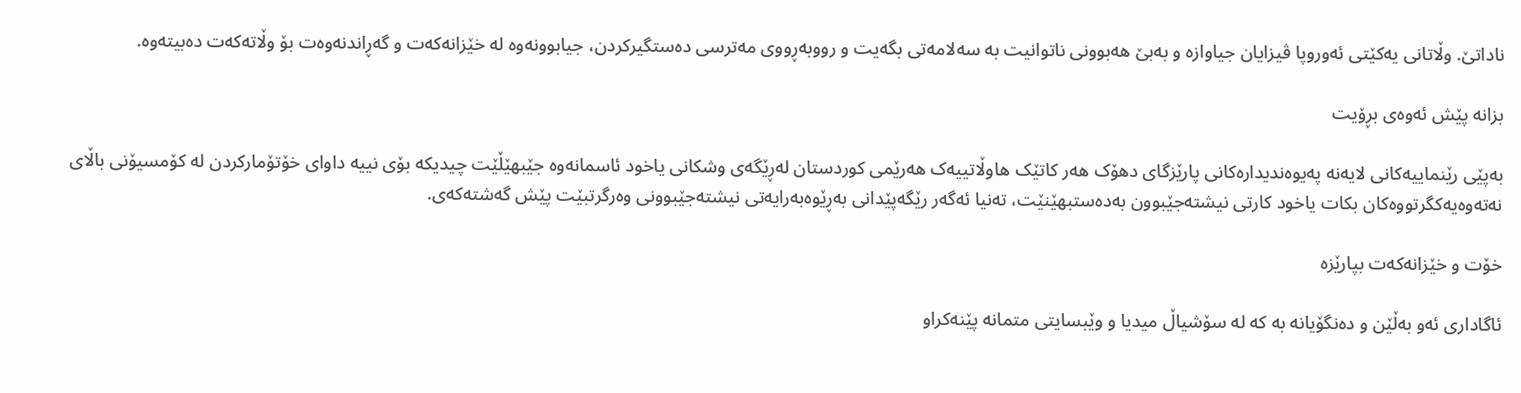ناداتێ. وڵاتانی یەکێتی ئەوروپا ڤیزایان جیاوازە و بەبێ هەبوونی ناتوانیت بە سەلامەتی بگەیت و رووبەڕووی مەترسی دەستگیرکردن، جیابوونەوە لە خێزانەکەت و گەڕاندنەوەت بۆ وڵاتەکەت دەبیتەوە.

بزانە پێش ئەوەی بڕۆیت

بەپێی رێنماییەکانی لایەنە پەیوەندیدارەکانی پارێزگای دهۆک هەر کاتێک هاوڵاتییەک هەرێمی کوردستان لەڕێگەی وشکانی یاخود ئاسمانەوە جێبهێڵێت چیدیکە بۆی نییە داوای خۆتۆمارکردن لە کۆمسیۆنی باڵای نەتەوەیەکگرتووەکان بکات یاخود کارتی نیشتەجێبوون بەدەستبهێنێت، تەنیا ئەگەر رێگەپێدانی بەڕێوەبەرایەتی نیشتەجێبوونی وەرگرتبێت پێش گەشتەکەی.

خۆت و خێزانەکەت بپارێزە

ئاگاداری ئەو بەڵێن و دەنگۆیانە بە کە لە سۆشیاڵ میدیا و وێبسایتی متمانە پێنەکراو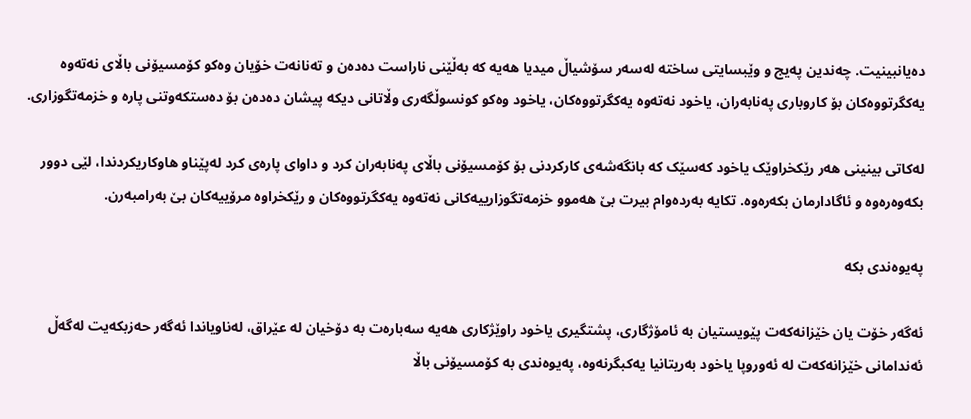دەیانبینیت. چەندین پەیج و وێبسایتی ساختە لەسەر سۆشیاڵ میدیا هەیە کە بەڵێنی ناراست دەدەن و تەنانەت خۆیان وەکو کۆمسیۆنی باڵای نەتەوە یەکگرتووەکان بۆ کاروباری پەنابەران، یاخود نەتەوە یەکگرتووەکان، یاخود وەکو کونسوڵگەری وڵاتانی دیکە پیشان دەدەن بۆ دەستکەوتنی پارە و خزمەتگوزاری.

لەکاتی بینینی هەر رێکخراوێک یاخود کەسێک کە بانگەشەی کارکردنی بۆ کۆمسیۆنی باڵای پەنابەران کرد و داوای پارەی کرد لەپێناو هاوکاریکردندا، لێی دوور بکەوەرەوە و ئاگادارمان بکەرەوە. تکایە بەردەوام بیرت بێ هەموو خزمەتگوزارییەکانی نەتەوە یەکگرتووەکان و رێکخراوە مرۆییەکان بێ بەرامبەرن.

پەیوەندی بکە

ئەگەر خۆت یان خێزانەکەت پێویستیان بە ئامۆژگاری، پشتگیری یاخود راوێژکاری هەیە سەبارەت بە دۆخیان لە عێراق، لەناویاندا ئەگەر حەزبکەیت لەگەڵ ئەندامانی خێزانەکەت لە ئەوروپا یاخود بەریتانیا یەکبگرنەوە، پەیوەندی بە کۆمسیۆنی باڵا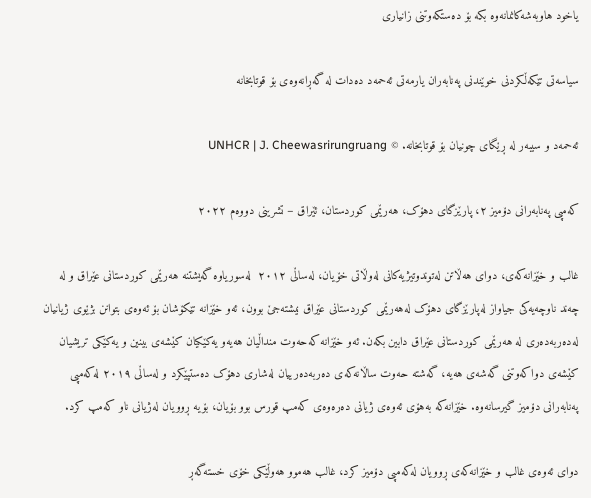یاخود هاوبەشەکانمانەوە بکە بۆ دەستکەوتنی زانیاری

سیاسەتی تێکەڵکردنی خوێندنی پەنابەران یارمەتی ئەحمەد دەدات لە گەڕانەوەی بۆ قوتابخانە

ئەحمەد و سیبەر لە ڕێگای چونیان بۆ قوتابخانە. © UNHCR | J. Cheewasrirungruang

کەمپی پەنابەرانی دۆمیز ٢، پارێزگای دهۆک، هەرێمی کوردستان، ئێراق – تشرینی دووەم ٢٠٢٢

غالب و خێزانەکەی، دوای هەڵاتن لەتوندوتیژیەکانی لەوڵاتی خۆیان، لەساڵی ٢٠١٢  لەسوریاوە گەیشتنە هەرێمی کوردستانی عێراق و لە چەند ناوچەیەکی جیاواز لەپارێزگای دهۆک لەهەرێمی کوردستانی عێراق نیشتەجێ بوون، ئەو خێزانە تێکۆشان بۆ ئەوەی بتوانن بژێوی ژیانیان لەدەربەدەری لە هەرێمی کوردستانی عێراق دابین بکەن. ئەو خێزانە کەحەوت منداڵیان هەیەو یەکێکیان کێشەی بینین و یەکێکی تریشیان کێشەی دواکەوتنی گەشەی هەیە، گەشتە حەوت ساڵانەکەی دەربەدەرییان لەشاری دهۆک دەستپێکرد و لەساڵی ٢٠١٩ لەکەمپی پەنابەرانی دۆمیز گیرسانەوە. خێزانەکە بەهۆی ئەوەی ژیانی دەرەوەی کەمپ قورس بوو بۆیان، بۆیە ڕوویان لەژیانی ناو کەمپ کرد.

دوای ئەوەی غالب و خێزانەکەی ڕوویان لەکەمپی دۆمیز کرد، غالب هەموو هەوڵێکی خۆی خستەگەڕ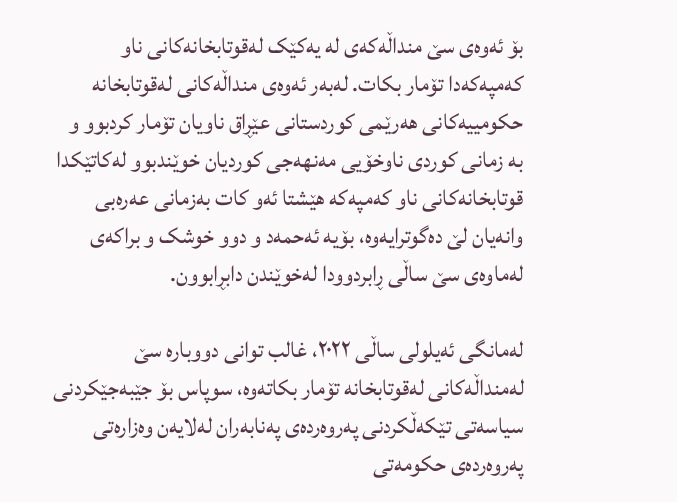بۆ ئەوەی سێ منداڵەکەی لە یەکێک لەقوتابخانەکانی ناو کەمپەکەدا تۆمار بکات. لەبەر ئەوەی منداڵەکانی لەقوتابخانە حکومییەکانی هەرێمی کوردستانی عێڕاق ناویان تۆمار کردبوو و بە زمانی کوردی ناوخۆیی مەنهەجی کوردیان خوێندبوو لەکاتێکدا قوتابخانەکانی ناو کەمپەکە هێشتا ئەو کات بەزمانی عەرەبی وانەیان لێ دەگوترایەوە، بۆیە ئەحمەد و دوو خوشک و براکەی لەماوەی سێ ساڵی ڕابردوودا لەخوێندن دابڕابوون.

لەمانگی ئەیلولی ساڵی ٢٠٢٢، غالب توانی دووبارە سێ لەمنداڵەکانی لەقوتابخانە تۆمار بکاتەوە، سوپاس بۆ جێبەجێکردنی سیاسەتی تێکەڵکردنی پەروەردەی پەنابەران لەلایەن وەزارەتی پەروەردەی حکومەتی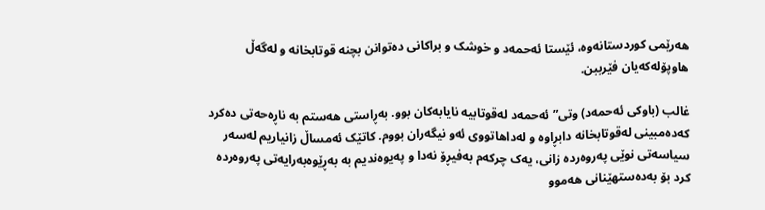هەرێمی کوردستانەوە، ئێستا ئەحمەد و خوشک و براکانی دەتوانن بچنە قوتابخانە و لەگەڵ هاوپۆلەکەیان فێرببن.

غالب (باوکی ئەحمەد) وتی”ئەحمەد لەقوتابیە نایابەکان بوو. بەڕاستی هەستم بە ناڕەحەتی دەکرد کەدەمبینی لەقوتابخانە دابڕاوە و لەداهاتووی ئەو نیگەران بووم. کاتێک ئەمساڵ زانیاریم لەسەر سیاسەتی نوێی پەروەردە زانی، یەک چرکەم بەفیڕۆ نەدا و پەیوەندیم بە بەڕێوەبەرایەتی پەروەردە کرد بۆ بەدەستهێنانی هەموو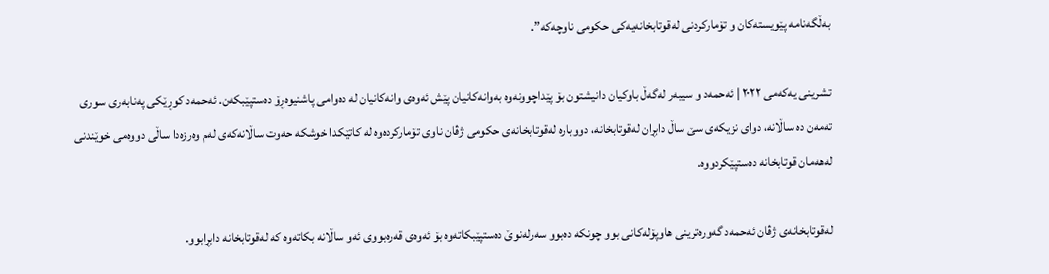بەڵگەنامە پێویستەکان و تۆمارکردنی لەقوتابخانەیەکی حکومی ناوچەکە”.

تشرینی یەکەمی ٢٠٢٢ | ئەحمەد و سیبەر لەگەڵ باوکیان دانیشتون بۆ پێداچوونەوە بەوانەکانیان پێش ئەوەی وانەکانیان لە دەوامی پاشنیوەڕۆ دەستپێبکەن. ئەحمەد کوڕێکی پەنابەری سوری تەمەن دە ساڵانە، دوای نزیکەی سێ ساڵ دابڕان لەقوتابخانە، دووبارە لەقوتابخانەی حکومی ژڤان ناوی تۆمارکردەوە لە کاتێکدا خوشکە حەوت ساڵانەکەی لەم وەرزەدا ساڵی دووەمی خوێندنی لەهەمان قوتابخانە دەستپێکردووە.

لەقوتابخانەی ژڤان ئەحمەد گەورەترینی هاوپۆلەکانی بوو چونکە دەبوو سەرلەنوێ دەستپێبکاتەوە بۆ ئەوەی قەرەبووی ئەو ساڵانە بکاتەوە کە لەقوتابخانە دابڕابوو.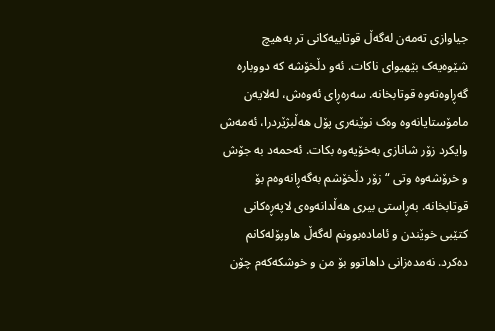جیاوازی تەمەن لەگەڵ قوتابیەکانی تر بەهیچ شێوەیەک بێهیوای ناکات. ئەو دڵخۆشە کە دووبارە گەڕاوەتەوە قوتابخانە. سه‌ره‌ڕاى ئه‌وه‌ش، لەلایەن مامۆستایانەوە وەک نوێنەری پۆل هەڵبژێردرا، ئەمەش وایکرد زۆر شانازی بەخۆیەوە بکات. ئەحمەد بە جۆش و خرۆشەوە وتی “ زۆر دڵخۆشم بەگەڕانەوەم بۆ قوتابخانە. بەڕاستی بیری هەڵدانەوەی لاپەڕەکانی کتێبی خوێندن و ئامادەبوونم لەگەڵ هاوپۆلەکانم دەکرد. نەمدەزانی داهاتوو بۆ من و خوشکەکەم چۆن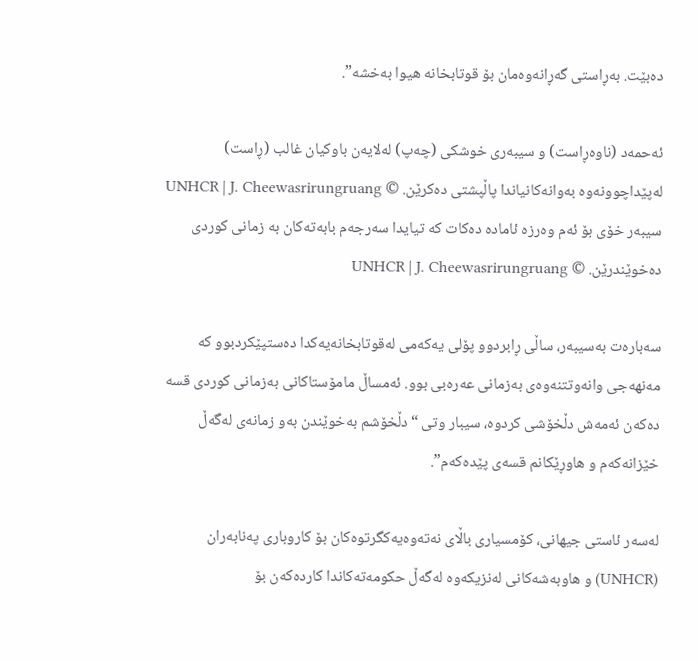دەبێت. بەڕاستی گەڕانەوەمان بۆ قوتابخانە هیوا بەخشە”.

ئەحمەد (ناوەڕاست) و سیبەری خوشکی (چەپ) لەلایەن باوکیان غالب (ڕاست) لەپێداچوونەوە بەوانەکانیاندا پاڵپشتی دەکرێن. © UNHCR | J. Cheewasrirungruang
سیبەر خۆی بۆ ئەم وەرزە ئامادە دەکات کە تیایدا سەرجەم بابەتەکان بە زمانی کوردی دەخوێندرێن. © UNHCR | J. Cheewasrirungruang

سەبارەت بەسیبەر، ساڵی ڕابردوو پۆلی یەکەمی لەقوتابخانەیەکدا دەستپێکردبوو کە مەنهەجی وانەوتتنەوەی بەزمانی عەرەبی بوو. ئەمساڵ مامۆستاکانی بەزمانی کوردی قسە دەکەن ئەمەش دڵخۆشی کردوە، سیبار وتی “دڵخۆشم بەخوێندن بەو زمانەی لەگەڵ خێزانەکەم و هاوڕێکانم قسەی پێدەکەم”.

لەسەر ئاستی جیهانی، کۆمسیاری باڵای نەتەوەیەکگرتوەکان بۆ کاروباری پەنابەران (UNHCR) و هاوبەشەکانی لەنزیکەوە لەگەڵ حکومەتەکاندا کاردەکەن بۆ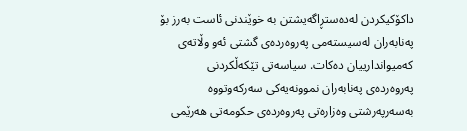داکۆکیکردن لەدەستڕاگەیشتن بە خوێندنی ئاست بەرز بۆ پەنابەران لەسیستەمی پەروەردەی گشتی ئەو وڵاتەی کەمیواندارییان دەکات. سیاسەتی تێکەڵکردنی پەروەردەی پەنابەران نموونەیەکی سەرکەوتووە بەسەرپەرشتی وەزارەتی پەروەردەی حکومەتی هەرێمی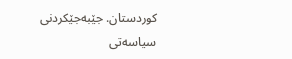کوردستان. جێبەجێکردنی سیاسەتی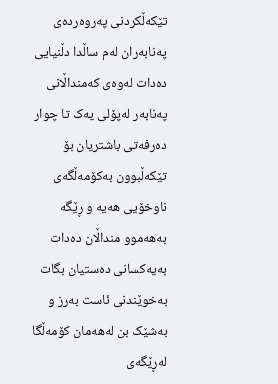تێکەڵکردنی پەروەردەی پەنابەران لەم ساڵدا دڵنیایی دەدات لەوەی کەمنداڵانی پەنابەر لەپۆلی یەک تا چوار دەرفەتی باشتریان بۆ تێکەڵبوون بەکۆمەڵگەی ناوخۆیی هەیە و ڕێگە بەهەموو منداڵان دەدات بەیەکسانی دەستیان بگات بەخوێندنی ئاست بەرز و بەشێک بن لەهەمان کۆمەڵگا لەڕێگەی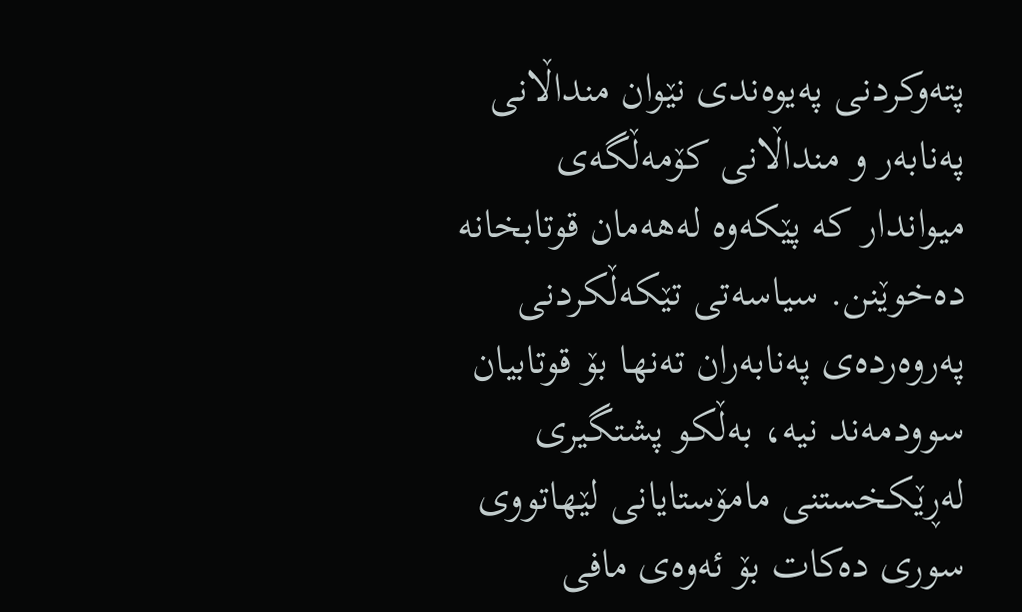پتەوکردنی پەیوەندی نێوان منداڵانی پەنابەر و منداڵانی کۆمەڵگەی میواندار کە پێکەوە لەهەمان قوتابخانە دەخوێنن. سیاسەتی تێکەڵکردنی پەروەردەی پەنابەران تەنها بۆ قوتابیان سوودمەند نیە، بەڵکو پشتگیری لەڕێکخستنی مامۆستایانی لێهاتووی سوری دەکات بۆ ئەوەی مافی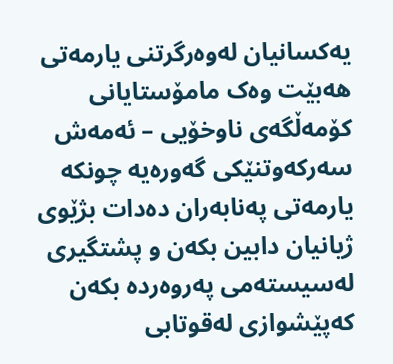یەکسانیان لەوەرگرتنی یارمەتی هەبێت وەک مامۆستایانی کۆمەڵگەی ناوخۆیی – ئەمەش سەرکەوتنێکی گەورەیە چونکە یارمەتی پەنابەران دەدات بژێوی ژیانیان دابین بکەن و پشتگیری لەسیستەمی پەروەردە بکەن کەپێشوازی لەقوتابی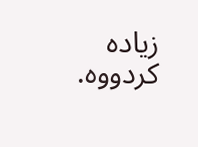زیادە کردووە.